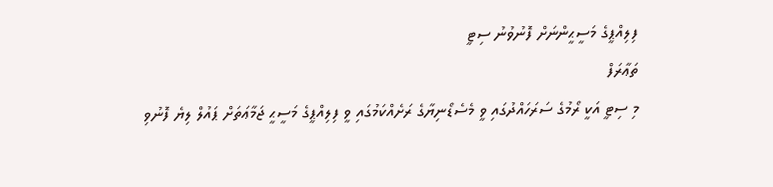ފިލިއްޕީގެ މަސީޙީންނަށް ފޮނުވުނު ސިޓީ
ތަޢާރަފް
މި ސިޓީ އަކީ ރޯމުގެ ސަރަހައްދުގައި ވީ މެސެޑޯނިޔާގެ ރަށެއްކަމުގައި ވީ ފިލިއްޕީގެ މަސީޙީ ޖަމާޢަތަށް ޕައުލް ލިޔެ ފޮނުވި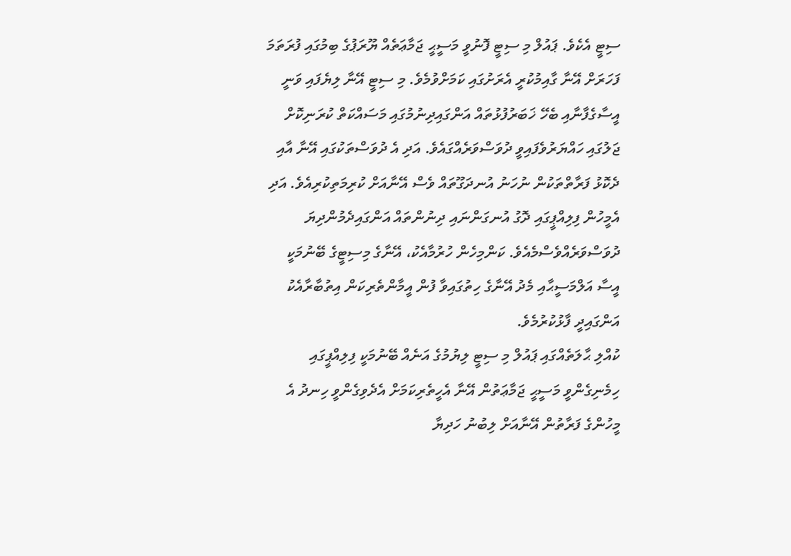ސިޓީ އެކެވެ. ޕައުލް މި ސިޓީ ފޮނުވީ މަސީޙީ ޖަމާޢަތެއް ޔޫރަޕުގެ ބިމުގައި ފުރަތަމަ ފަހަރަށް އޭނާ ގާއިމުކުރީ އެރަށުގައި ކަމަށްވުމެވެ. މި ސިޓީ އޭނާ ލިޔެފައި ވަނީ އީސާގެފާނާއި ބެހޭ ޚަބަރުފުޅުތައް އަންގައިދިނުމުގައި މަސައްކަތް ކުރަނިކޮށް ޖަލުގައި ހައްޔަރުވެފައިވީ ދުވަސްވަރެއްގައެވެ. އަދި އެ ދުވަސްތަކުގައި އޭނާ އާއި ދެކޮޅު ފަރާތްތަކުން ނުހަނު އުނދަގޫތައް ވެސް އޭނާއަށް ކުރިމަތިކުރިއެވެ. އަދި އެމީހުން ފިލިއްޕީގައި ދޮގު އުނގަންނައި ދިނުންތައް އަންގައިދެމުންދިޔަ ދުވަސްވަރެއްވެސްމެއެވެ. ކަންމިހެން ހުރުމާއެކު، އޭނާގެ މިސިޓީގެ ބޭނުމަކީ އީސާ އަލްމަސީޙާއި މެދު އޭނާގެ ހިތުގައިވާ ފުން އީމާންތެރިކަން އިތުބާރާއެކު އަންގައިދީ ފާޅުކުރުމެވެ.
ކުއްލި ޙާލަތެއްގައި ޕައުލް މި ސިޓީ ލިޔުމުގެ އަނެއް ބޭނުމަކީ ފިލިއްޕީގައި ހިމެނިގެންވީ މަސީޙީ ޖަމާޢަތުން އޭނާ އެހީތެރިކަމަށް އެދެވިގެންވީ ހިނދު އެ މީހުންގެ ފަރާތުން އޭނާއަށް ލިބުނު ހަދިޔާ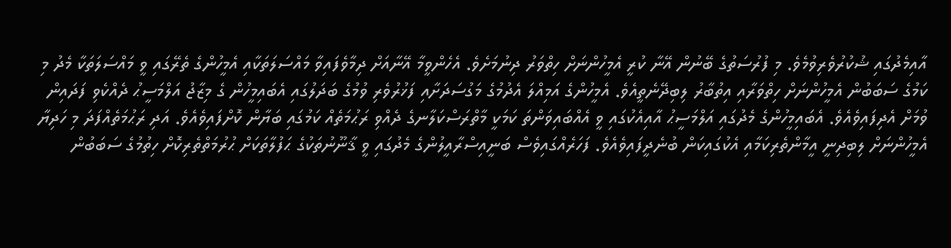އާއިމެދުގައި ޝުކުރުވެރިވުމެވެ. މި ފުރުސަތުގެ ބޭނުން އޭނާ ކުރީ އެމީހުންނަށް ހިތްވަރު ދިނުމަށެވެ. އެހެންވީމާ އޭނާއަށް ދިމާވެފައިވާ މައްސަލަތަކާއި އެމީހުންގެ ތެރޭގައި ވީ މައްސަލަތަކާ މެދު މި ކަމުގެ ސަބަބުން އެމީހުންނަށް ހިތްވަރާއި އިތުބާރު ލިބިދޭނެތީއެވެ. އެމީހުންގެ އަމިއްލަ އެދުމުގެ މަގުސަދަށާއި ފަޚުރުވެރި ވުމުގެ ބަދަލުގައި އެބައިމީހުން ގެ މިޒާޖު އަލްމަސީޙު ދެއްކެވި ފަދައިން ވުމަށް އެދިފައިވެއެވެ. އެބައިމީހުންގެ މެދުގައި އަލްމަސީޙު އާއިއެކުގައި ވީ އެއްބައިވަންތަ ކަމަކީ މާތްރަސްކަލާނގެ ދެއްވި ރަޙުމަތެއް ކަމުގައި ބަޔާން ކޮށްފައިވެއެވެ. އަދި ރަޙުމަތެއްފަދަ މި ހަދިޔާ އެމީހުންނަށް ލިބިދިނީ އީމާންތެރިކަމާއި އެކުގައިކަން ބުނެދީފައިވެއެވެ. ފަހަރެއްގައިވެސް ބަނީއިސްރާއީލުންގެ މެދުގައި ވީ ޤާނޫނުތަކުގެ ޙަފުލާތަކަށް ޙުރުމަތްތެރިކޮށް ހިތުމުގެ ސަބަބުން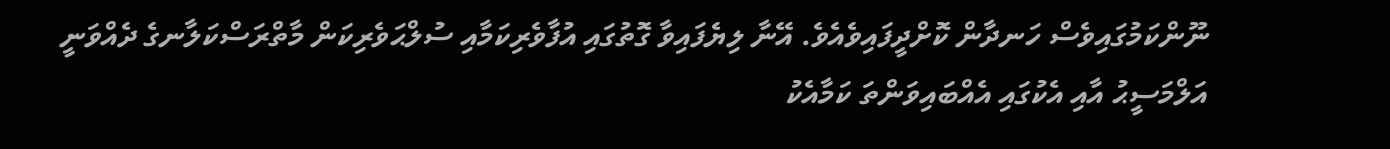ނޫންކަމުގައިވެސް ހަނދާން ކޮށްދީފައިވެއެވެ. އޭނާ ލިޔެފައިވާ ގޮތުގައި އުފާވެރިކަމާއި ސުލްޙަވެރިކަން މާތްރަސްކަލާނގެ ދެއްވަނީ އަލްމަސީޙު އާއި އެކުގައި އެއްބައިވަންތަ ކަމާއެކު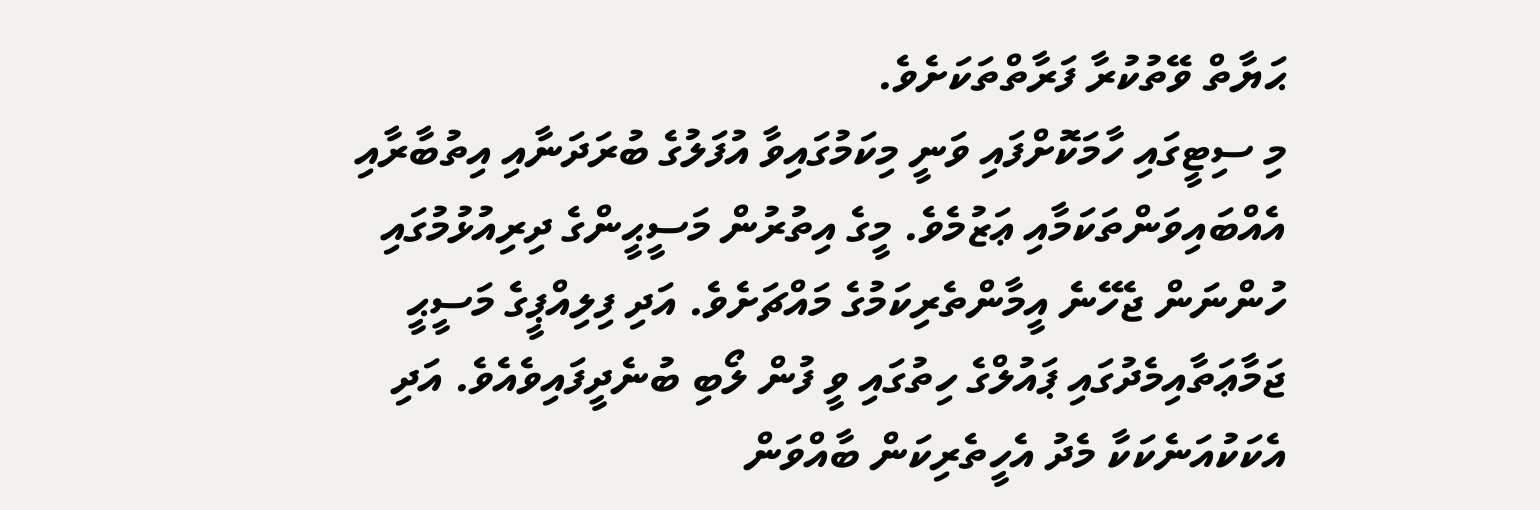ޙަޔާތް ވޭތުކުރާ ފަރާތްތަކަށެވެ.
މި ސިޓީގައި ހާމަކޮށްފައި ވަނީ މިކަމުގައިވާ އުފަލުގެ ބުރަދަނާއި އިތުބާރާއި އެއްބައިވަންތަކަމާއި ޢަޒުމެވެ. މީގެ އިތުރުން މަސީޙީންގެ ދިރިއުޅުމުގައި ހުންނަން ޖެހޭނެ އީމާންތެރިކަމުގެ މައްޗަށެވެ. އަދި ފިލިއްޕީގެ މަސީޙީ ޖަމާޢަތާއިމެދުގައި ޕައުލްގެ ހިތުގައި ވީ ފުން ލޯބި ބުނެދީފައިވެއެވެ. އަދި އެކަކުއަނެކަކާ މެދު އެހީތެރިކަން ބާއްވަން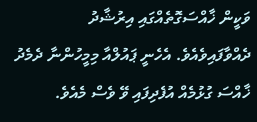ވަކީން ޚާއްސަގޮތެއްގައި އިރުޝާދު ދެއްވާފައިވެއެވެ. އެހެނީ ޕައުލްއާ މިމީހުންނާ ދެމެދު ޚާއްސަ ގުޅުމެއް އުފެދިފައި ވޭ ވެސް މެއެވެ.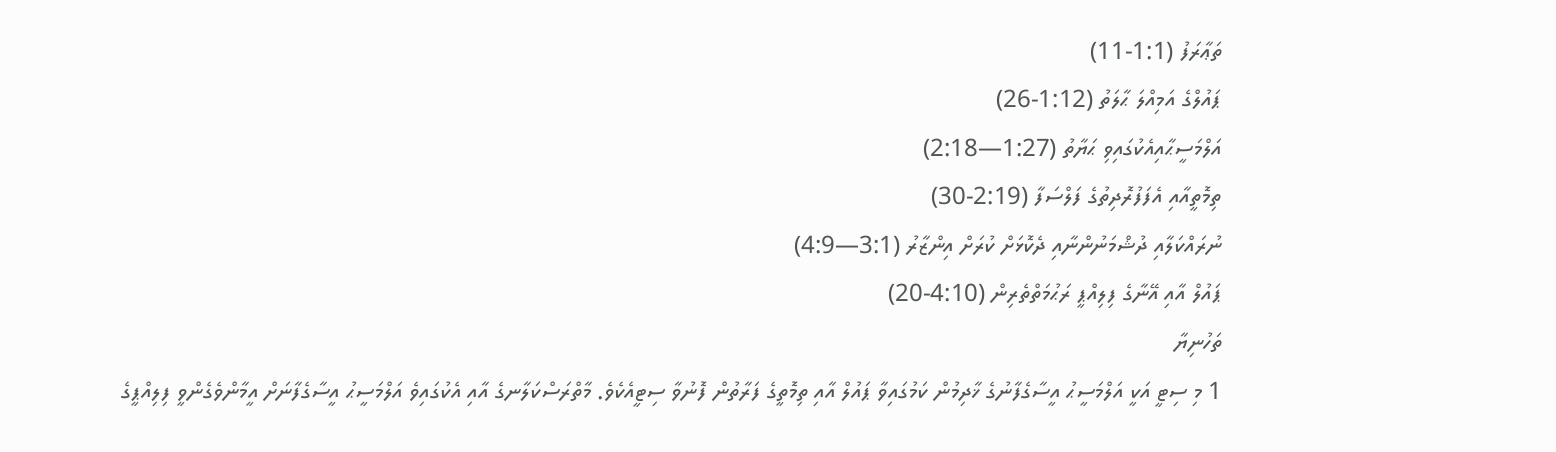ތަޢާރަފު (1:1-11)
ޕައުލްގެ އަމިއްލަ ޙާލަތު (1:12-26)
އަލްމަސީޙާއިއެކުގައިވި ޙަޔާތު (1:27—2:18)
ތިމޮތީއާއި އެފަފުރޮދިތުގެ ފަލްސަފާ (2:19-30)
ނުރައްކަލާއި ދުޝްމަނުންނާއި ދެކޮޅަށް ކުރަށް އިންޒާރު (3:1—4:9)
ޕައުލް އާއި އޭނާގެ ފިލިއްޕީ ރަޙުމަތްތެރިން (4:10-20)
ތަހުނިޔާ
1 މި ސިޓީ އަކީ އަލްމަސީޙު އީސާގެފާނުގެ ޚާދިމުން ކަމުގައިވާ ޕައުލް އާއި ތިމޮތީގެ ފަރާތުން ފޮނުވާ ސިޓީއެކެވެ. މާތްރަސްކަލާނގެ އާއި އެކުގައިވެ އަލްމަސީޙު އީސާގެފާނަށް އީމާންވެގެންވީ ފިލިއްޕީގެ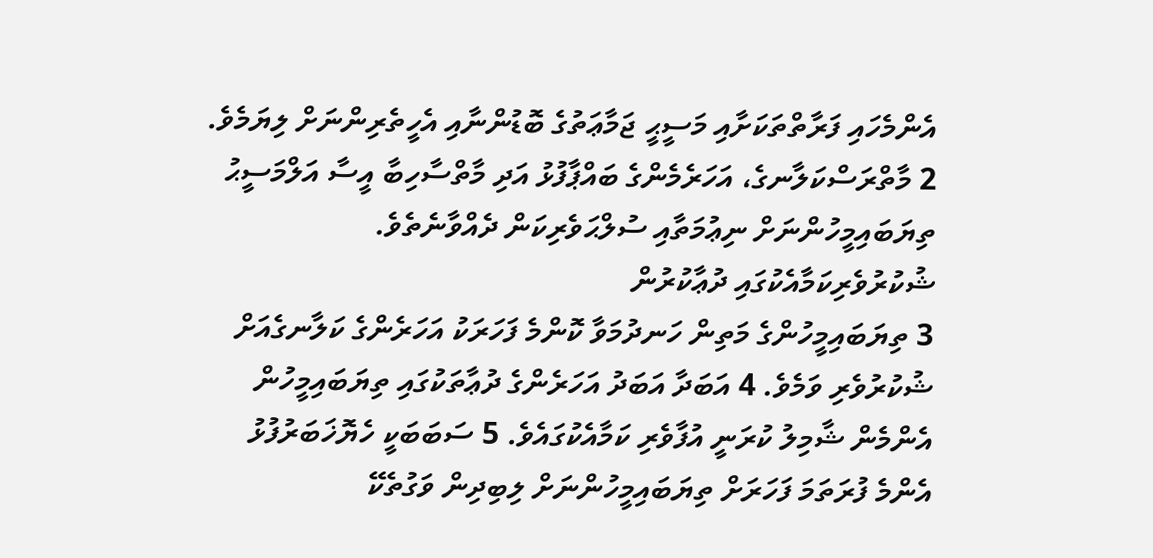އެންމެހައި ފަރާތްތަކަށާއި މަސީޙީ ޖަމާޢަތުގެ ބޮޑުންނާއި އެހީތެރިންނަށް ލިޔަމެވެ. 2 މާތްރަސްކަލާނގެ، އަހަރެމެންގެ ބައްޕާފުޅު އަދި މާތްސާހިބާ އީސާ އަލްމަސީޙު ތިޔަބައިމީހުންނަށް ނިޢުމަތާއި ސުލްޙަވެރިކަން ދެއްވާނެތެވެ.
ޝުކުރުވެރިކަމާއެކުގައި ދުޢާކުރުން
3 ތިޔަބައިމީހުންގެ މަތިން ހަނދުމަވާ ކޮންމެ ފަހަރަކު އަހަރެންގެ ކަލާނގެއަށް ޝުކުރުވެރި ވަމެވެ. 4 އަބަދާ އަބަދު އަހަރެންގެ ދުޢާތަކުގައި ތިޔަބައިމީހުން އެންމެން ޝާމިލު ކުރަނީ އުފާވެރި ކަމާއެކުގައެވެ. 5 ސަބަބަކީ ހެޔޮޚަބަރުފުޅު އެންމެ ފުރަތަމަ ފަހަރަށް ތިޔަބައިމީހުންނަށް ލިބިދިން ވަގުތެކޭ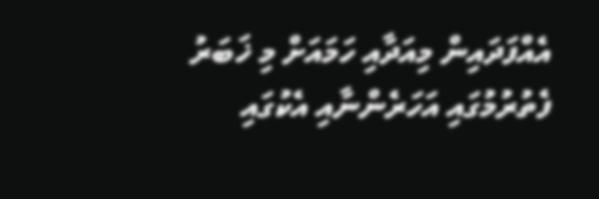އެއްފަދައިން މިއަދާއި ހަމައަށް މި ޚަބަރު ފެތުރުމުގައި އަހަރެންނާއި އެކުގައި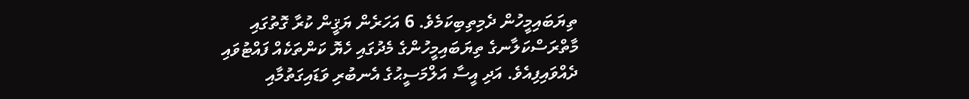ތިޔަބައިމީހުން ދެމިތިބިކަމެވެ. 6 އަހަރެން ޔަޤީން ކުރާ ގޮތުގައި މާތްރަސްކަލާނގެ ތިޔަބައިމީހުންގެ މެދުގައި ހެޔޮ ކަންތަކެއް ފައްޓުވައި ދެއްވައިފިއެވެ. އަދި އީސާ އަލްމަސީޙުގެ އެނބުރި ވަޑައިގަތުމާއި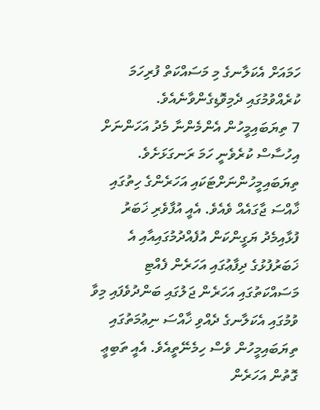ހަމައަށް އެކަލާނގެ މި މަސައްކަތް ފުރިހަމަ ކުރެއްވުމުގައި ދެމިވޮޑިގެންވާނެއެވެ.
7 ތިޔަބައިމީހުން އެންމެންނާ މެދު އަހަންނަށް އިހުސާސް ކުރެވެނީ ހަމަ ރަނގަޅަށެވެ. ތިޔަބައިމީހުންނަށްޓަކައި އަހަރެންގެ ހިތުގައި ޚާއްސަ ޖާގައެއް ވެއެވެ. އެއީ އުފާވެރި ޚަބަރު ފުޅާއިމެދު ޔަގީންކަން އުފެއްދުމުގައިއާއި އެ ޚަބަރުފުޅުގެ ދިފާޢުގައި އަހަރެން ފެއްޓި މަސައްކަތުގައި އަހަރެން ޖަލުގައި ބަންދުވެފައި މިވާ ވުމުގައި އެކަލާނގެ ދެއްވި ޚާއްސަ ނިޢުމަތުގައި ތިޔަބައިމީހުން ވެސް ހިމެނޭތީއެވެ. އެއީ ތަބިޢީ ގޮތުން އަހަރެން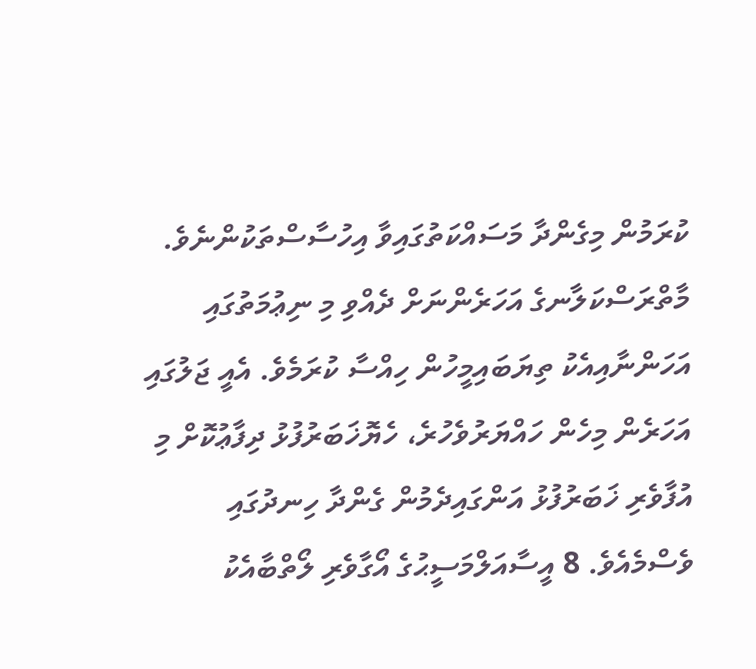ކުރަމުން މިގެންދާ މަސައްކަތުގައިވާ އިހުސާސްތަކުންނެވެ. މާތްރަސްކަލާނގެ އަހަރެންނަށް ދެއްވި މި ނިޢުމަތުގައި އަހަންނާއިއެކު ތިޔަބައިމީހުން ހިއްސާ ކުރަމެވެ. އެއީ ޖަލުގައި އަހަރެން މިހެން ހައްޔަރުވެހުރެ، ހެޔޮޚަބަރުފުޅު ދިފާޢުކޮށް މި އުފާވެރި ޚަބަރުފުޅު އަންގައިދެމުން ގެންދާ ހިނދުގައި ވެސްމެއެވެ. 8 އީސާއަލްމަސީޙުގެ އޯގާވެރި ލޯތްބާއެކު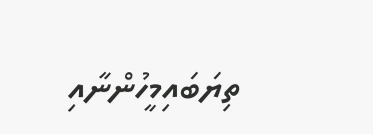ތިޔަބައިމީހުންނާއި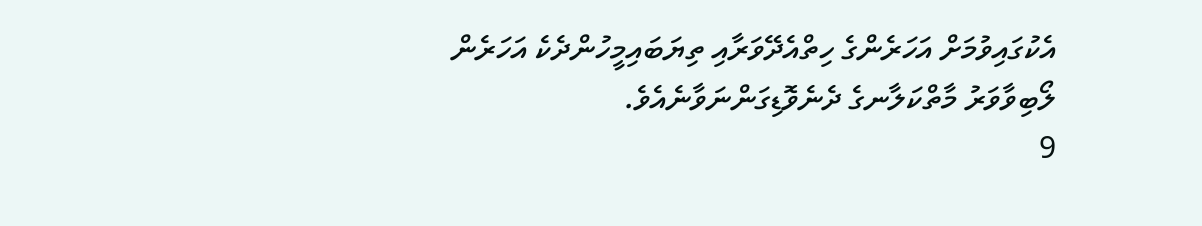އެކުގައިވުމަށް އަހަރެންގެ ހިތްއެދޭވަރާއި ތިޔަބައިމީހުންދެކެ އަހަރެން ލޯބިވާވަރު މާތްކަލާނގެ ދެނެވޮޑިގަންނަވާނެއެވެ.
9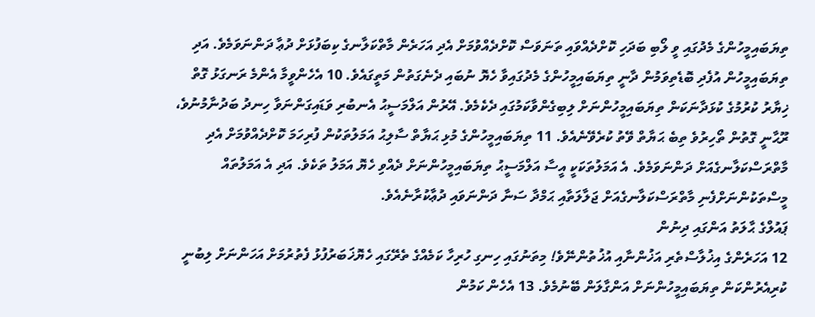ތިޔަބައިމީހުންގެ މެދުގައި ވީ ލޯބި ބަދަހި ކޮށްދެއްވައި ތަނަވަސް ކޮށްދެއްވުމަށް އެދި އަހަރެން މާތްކަލާނގެ ކިބަފުޅަށް ދުޢާ ދަންނަވަމެވެ. އަދި ތިޔަބައިމީހުން އުފެދި ބޮޑެތިވަމުން ދާނީ ތިޔަބައިމީހުންގެ މެދުގައިވާ ހެޔޮ ނުބައި ދެނެގަތުން މަތީގައެވެ. 10 އެހެންވީމާ އެންމެ ރަނގަޅު ގޮތް ޚިޔާރު ކުރުމުގެ ކުޅަދާނަކަން ތިޔަބައިމީހުންނަށް ލިބިގެންވާކަމުގައި ދެކެމެވެ. އޭރުން އަލްމަސީޙު އެނބުރި ވަޑައިގަންނަވާ ހިނދު ބަދުނާމުނުވެ، ރޫޙާނީ ގޮތުން ތޯހިރުވެ ތިބެ ޙަޔާތް ވޭތު ކުރެވޭނެއެވެ. 11 ތިޔަބައިމީހުންގެ މުޅި ޙަޔާތް ސާލިޙު އަމަލުތަކުން ފުރިހަމަ ކޮށްދެއްވުމަށް އެދި މާތްރަސްކަލާނގެއަށް ދަންނަވަމެވެ. އެ އަމަލުތަކަކީ އީސާ އަލްމަސީޙު ތިޔަބައިމީހުންނަށް ދެއްވި ހެޔޮ އަމަލު ތަކެވެ. އަދި އެ އަމަލުތައް މީސްތަކުންނަށްފެނި މާތްރަސްކަލާނގެއަށް ޖަލާލަތާއި ޙަމްދާ ސަނާ ދަންނަވައި ދުޢާކުރާނެއެވެ.
ޕައުލްގެ ޙާލަތު އަންގައި ދިނުން
12 އަހަރެންގެ އިޚުލާސްތެރި އަޚުންނާއި އުޚުތުންނޭވެ! މިތަނުގައި ހިނގި ހުރިހާ ކަމެއްގެ ތެރޭގައި ހެޔޮޚަބަރުފުޅު ފެތުރުމަށް އަހަންނަށް ލިބުނީ ކުރިއެރުންކަން ތިޔަބައިމީހުންނަށް އަންގާލަން ބޭނުމެވެ. 13 އެހެން ކަމުން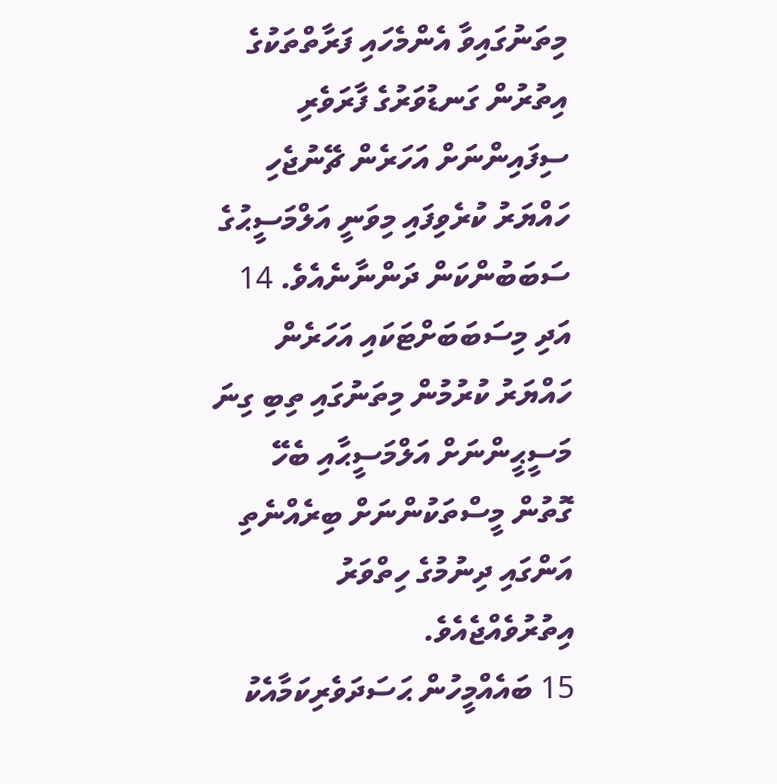މިތަނުގައިވާ އެންމެހައި ފަރާތްތަކުގެ އިތުރުން ގަނޑުވަރުގެ ފާރަވެރި ސިފައިންނަށް އަހަރެން ޗޭނުޖެހި ހައްޔަރު ކުރެވިފައި މިވަނީ އަލްމަސީޙުގެ ސަބަބުންކަން ދަންނާނެއެވެ. 14 އަދި މިސަބަބަށްޓަކައި އަހަރެން ހައްޔަރު ކުރުމުން މިތަނުގައި ތިބި ގިނަ މަސީޙީންނަށް އަލްމަސީޙާއި ބެހޭ ގޮތުން މީސްތަކުންނަށް ބިރެއްނެތި އަންގައި ދިނުމުގެ ހިތްވަރު އިތުރުވެއްޖެއެވެ.
15 ބައެއްމީހުން ޙަސަދަވެރިކަމާއެކު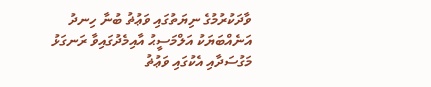ވާދަކުރުމުގެ ނިޔަތުގައި ވަޢުޡު ބުނާ ހިނދު އަނެއްބަޔަކު އަލްމަސީޙު އާއިމެދުގައިވާ ރަނގަޅު މަގުސަދާއި އެކުގައި ވަޢުޡު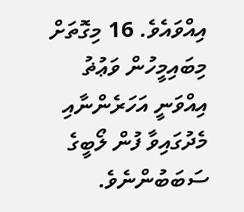އިއްވައެވެ. 16 މިގޮތަށް މިބައިމީހުން ވަޢުޡު އިއްވަނީ އަހަރެންނާއި މެދުގައިވާ ފުން ލޯބީގެ ސަބަބުންނެވެ.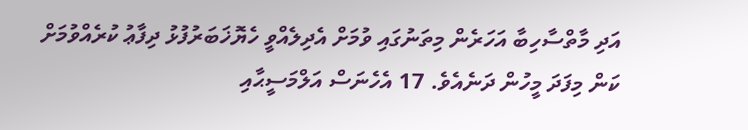އަދި މާތްސާހިބާ އަހަރެން މިތަނުގައި ވުމަށް އެދިލެއްވީ ހެޔޮޚަބަރުފުޅު ދިފާޢު ކުރެއްވުމަށް ކަން މިފަދަ މީހުން ދަނެއެވެ. 17 އެހެނަސް އަލްމަސީޙާއި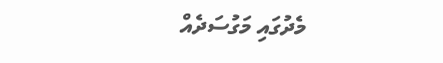މެދުގައި މަގުސަދެއް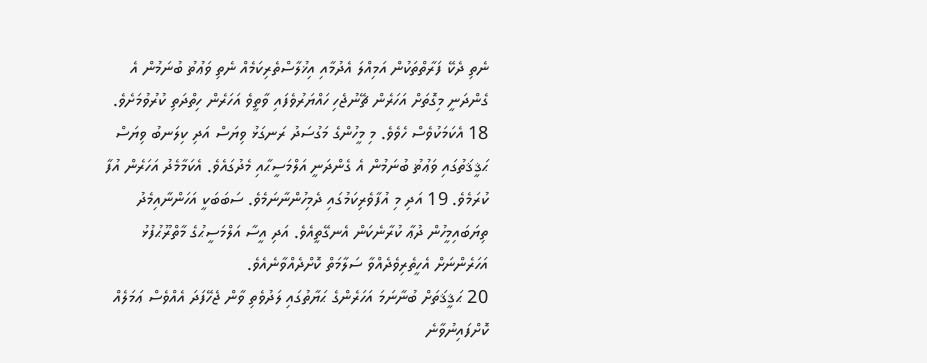ނެތި ދެކޭ ފަރާތްތަކުން އަމިއްލަ އެދުމާއި އިޚުލާސްތެރިކަމެއް ނެތި ވަޢުޡު ބުނަމުން އެ ގެންދަނީ މިގޮތަށް އަހަރެން ޗޭނުޖެހި ހައްޔަރުވެފައި ވާތީވެ އަހަރެން ހިތްދަތި ކުރުވުމަށެވެ. 18 އެކަމަކުވެސް ހެވެވެ. މި މީހުންގެ މަގުސަދު ރަނގަޅު ވިޔަސް އަދި ކިލަނބު ވިޔަސް ޙަޤީޤަތުގައި ވަޢުޡު ބުނަމުން އެ ގެންދަނީ އަލްމަސީޙާއި މެދުގައެވެ. އެކަމާމެދު އަހަރެން އުފާ ކުރަމެވެ. 19 އަދި މި އުފާވެރިކަމުގައި ދެމިހުންނާނަމެވެ. ސަބަބަކީ އަހަންނާއިމެދު ތިޔަބައިމީހުން ދުޢާ ކުރާނެކަން އެނގޭތީއެވެ. އަދި އީސާ އަލްމަސީޙުގެ މާތްރޫޙުފުޅު އަހަރެންނަށް އެހީތެރިވެދެއްވާ ސަލާމަތް ކޮށްދެއްވާނެއެވެ.
20 ޙަޤީޤަތަށް ބުނާނަމަ އަހަރެންގެ ޙަޔާތުގައި ލަދުވެތި ވާން ޖެހޭފަދަ އެއްވެސް ޢަމަލެއް ކޮށްފައިނުވާނެ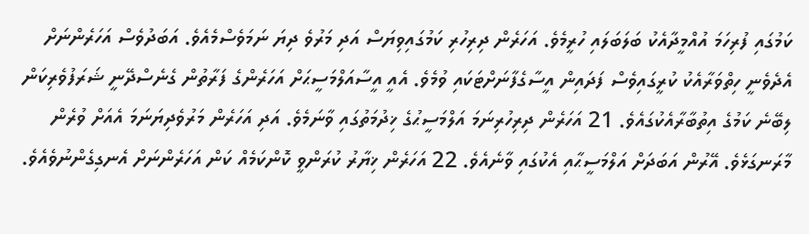ކަމުގައި ފުރިހަމަ އުއްމީދާއެކު ބަލަބަލައި ހުރީމެވެ. އަހަރެން ދިރިހުރި ކަމުގައިވިޔަސް އަދި މަރުވެ ދިޔަ ނަމަވެސްމެއެވެ. އަބަދުވެސް އަހަރެންނަށް އެދެވެނީ ހިތްވަރާއެކު ކުރީގައިވެސް ފަދައިން އީސާގެފާނަށްޓަކައި ވުމެވެ. އެއީ އީސާއަލްމަސީޙަށް އަހަރެންގެ ފަރާތުން ގެނެސްދޭނީ ޝަރަފުވެރިކަން ލިބޭނެ ކަމުގެ އިތުބާރާއެކުގައެވެ. 21 އަހަރެން ދިރިހުރިނަމަ އަލްމަސީޙުގެ ޚިދުމަތުގައި ވާނަމެވެ. އަދި އަހަރެން މަރުވެދިޔަނަމަ އެއަށް ވުރެން މާރަނގަޅެވެ. އޭރުން އަބަދަށް އަލްމަސީޙާއި އެކުގައި ވާނެއެވެ. 22 އަހަރެން ޚިޔާރު ކުރަންވީ ކޮންކަމެއް ކަން އަހަރެންނަށް އެނގިގެންނުވެއެވެ.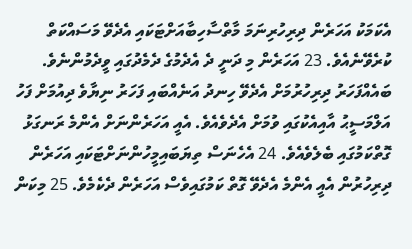އެކަމަކު އަހަރެން ދިރިހުރިނަމަ މާތްސާހިބާއަށްޓަކައި އެދެވޭ މަސައްކަތް ކުރެވޭނެއެވެ. 23 އަހަރެން މި ދަނީ ދެ އެދެމުގެ ދެމެދުގައި ވީދެމުންނެވެ. ބައެއްފަހަރު ދިރިހުރުމަށް އެދެވޭ ހިނދު އަނެއްބައި ފަހަރު ނިޔާވެ ދިއުމަށް ފަހު އަލްމަސީޙު އާއިއެކުގައި ވުމަށް އެދެވެއެވެ. އެއީ އަހަރެންނަށް އެންމެ ރަނގަޅު ގޮތްކަމުގައި ބެލެވެއެވެ. 24 އެހެނަސް ތިޔަބައިމީހުންނަށްޓަކައި އަހަރެން ދިރިހުރުން އެއީ އެންމެ އެދެވޭ ގޮތް ކަމުގައިވެސް އަހަރެން ދެކެމެވެ. 25 މިކަން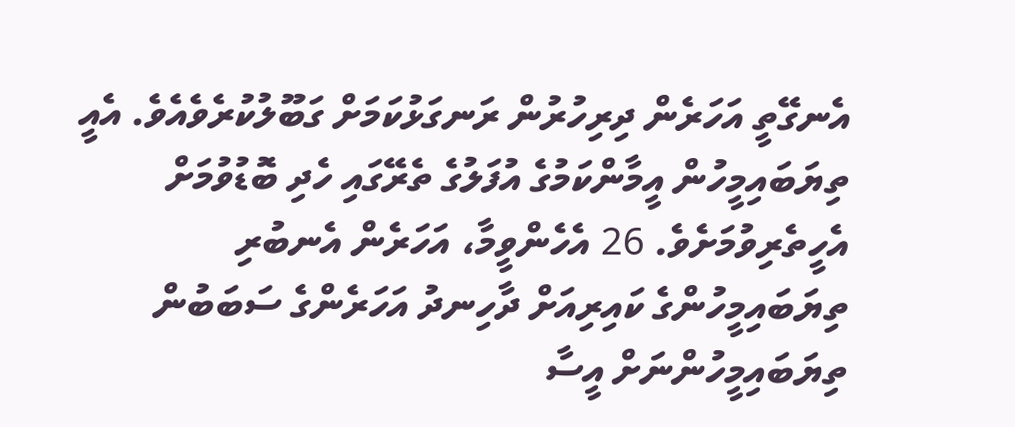އެނގޭތީ އަހަރެން ދިރިހުރުން ރަނގަޅުކަމަށް ގަބޫލުކުރެވެއެވެ. އެއީ ތިޔަބައިމީހުން އީމާންކަމުގެ އުފަލުގެ ތެރޭގައި ހެދި ބޮޑުވުމަށް އެހީތެރިވުމަށެވެ. 26 އެހެންވީމާ، އަހަރެން އެނބުރި ތިޔަބައިމީހުންގެ ކައިރިއަށް ދާހިނދު އަހަރެންގެ ސަބަބުން ތިޔަބައިމީހުންނަށް އީސާ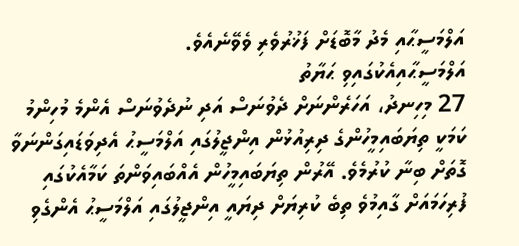އަލްމަސީޙާއި މެދު މާބޮޑަށް ފަޚުރުވެރި ވެވޭނެއެވެ.
އަލްމަސީޙާއިއެކުގައިވި ޙަޔާތު
27 މިހިނދު، އަހަރެންނަށް ދެވުނަސް އަދި ނުދެވުނަސް އެންމެ މުހިންމު ކަމަކީ ތިޔަބައިމީހުންގެ ދިރިއުޅުން އިންޖީލުގައި އަލްމަސީޙު އެދިވަޑައިގަންނަވާ ގޮތަށް ބިނާ ކުރުމެވެ. އޭރުން ތިޔަބައިމީހުން އެއްބައިވަންތަ ކަމާއެކުގައި ފުރިހަމައަށް ގާއިމުވެ ތިބެ ކުރިޔަށް ދިޔައީ އިންޖީލުގައި އަލްމަސީޙު އެންގެވި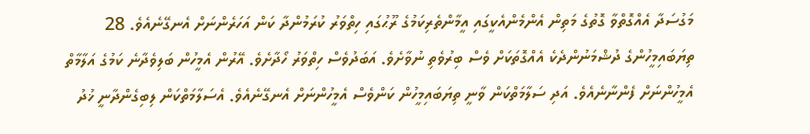މަގުސަދާ އެއްގޮތްވާ ގޮތުގެ މަތިން އެންމެންއެކީގައި އީމާންތެރިކަމުގެ ރޫޙުގައި ހިތްވަރު ކުރަމުންދާ ކަން އަހަރެންނަށް އެނގޭނެއެވެ. 28 ތިޔަބައިމީހުންގެ ދުޝްމަނުންދެކެ އެއްގޮތަކަށް ވެސް ބިރުވެތި ނުވާށެވެ. އަބަދުވެސް ހިތްވަރު ހޯދާށެވެ. އޭރުން އެމީހުން ބަލިވެދާނެ ކަމުގެ އަލާމާތް އެމީހުންނަށް ފެންނާނެއެވެ. އަދި ސަލާމަތްކަން ވާނީ ތިޔަބައިމީހުން ކަންވެސް އެމީހުންނަށް އެނގޭނެއެވެ. އެސަލާމަތްކަން ލިބިގެންދާނީ ޚުދު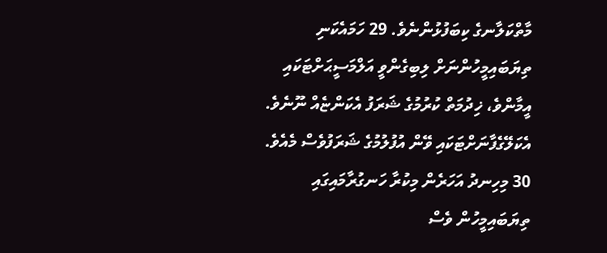މާތްކަލާނގެ ކިބަފުޅުންނެވެ. 29 ހަމައެކަނި ތިޔަބައިމީހުންނަށް ލިބިގެންވީ އަލްމަސީޙަށްޓަކައި އީމާންވެ، ޚިދުމަތް ކުރުމުގެ ޝަރަފު އެކަންޏެއް ނޫނެވެ. އެކަލޭގެފާނަށްޓަކައި ވޭން އުފުލުމުގެ ޝަރަފުވެސް މެއެވެ. 30 މިހިނދު އަހަރެން މިކުރާ ހަނގުރާމައިގައި ތިޔަބައިމީހުން ވެސް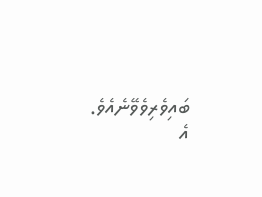ބައިވެރިވެވޭނެއެވެ. އެ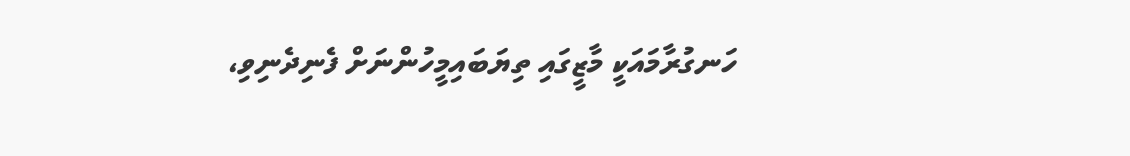ހަނގުރާމައަކީ މާޒީގައި ތިޔަބައިމީހުންނަށް ފެނިދެނިވި،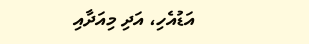އަޑުއެހި، އަދި މިއަދާއި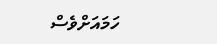ހަމައަށްވެސް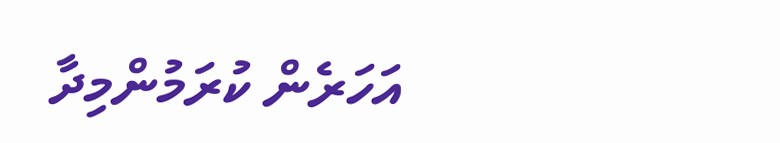އަހަރެން ކުރަމުންމިދާ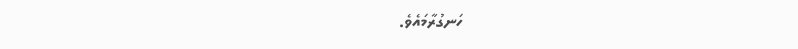ހަނގުރާމައެވެ.